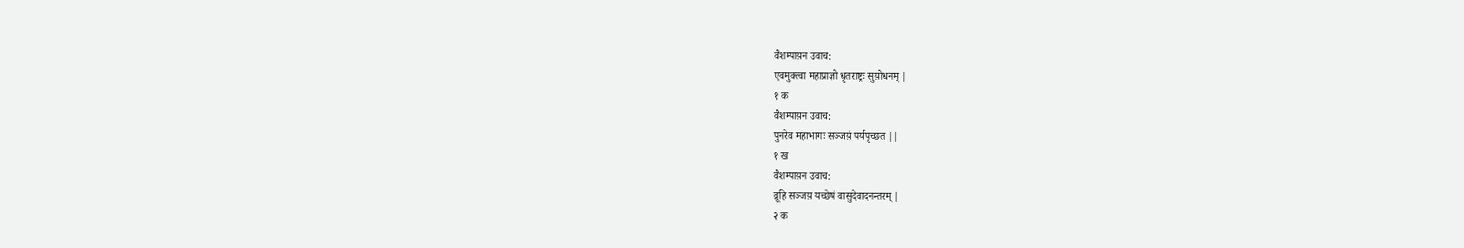वैशम्पाय़न उवाच:
एवमुक्त्वा महाप्राज्ञो धृतराष्ट्रः सुय़ोधनम् |
१ क
वैशम्पाय़न उवाच:
पुनरेव महाभागः सञ्जय़ं पर्यपृच्छत ||
१ ख
वैशम्पाय़न उवाच:
व्रूहि सञ्जय़ यच्छेषं वासुदेवादनन्तरम् |
२ क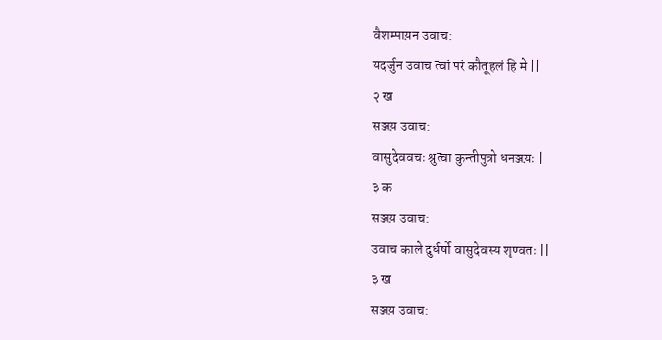वैशम्पाय़न उवाच:
यदर्जुन उवाच त्वां परं कौतूहलं हि मे ||
२ ख
सञ्जय़ उवाच:
वासुदेववचः श्रुत्वा कुन्तीपुत्रो धनञ्जय़ः |
३ क
सञ्जय़ उवाच:
उवाच काले दुर्धर्षो वासुदेवस्य शृण्वतः ||
३ ख
सञ्जय़ उवाच: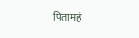पितामहं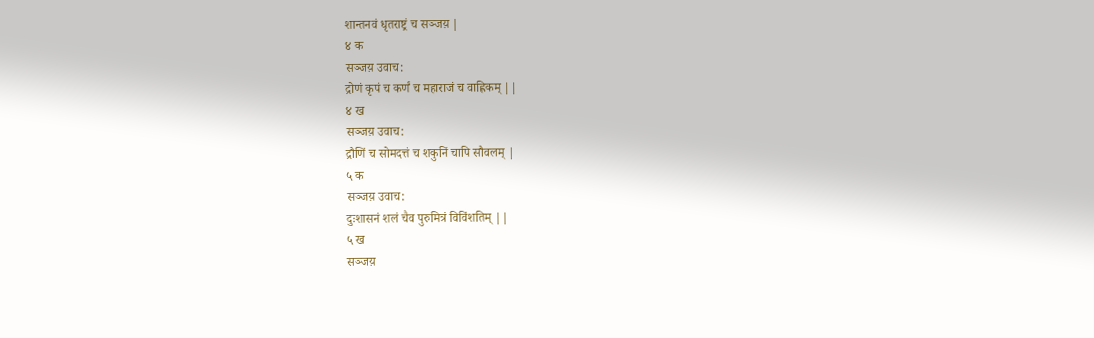शान्तनवं धृतराष्ट्रं च सञ्जय़ |
४ क
सञ्जय़ उवाच:
द्रोणं कृपं च कर्णं च महाराजं च वाह्लिकम् ||
४ ख
सञ्जय़ उवाच:
द्रौणिं च सोमदत्तं च शकुनिं चापि सौवलम् |
५ क
सञ्जय़ उवाच:
दुःशासनं शलं चैव पुरुमित्रं विविंशतिम् ||
५ ख
सञ्जय़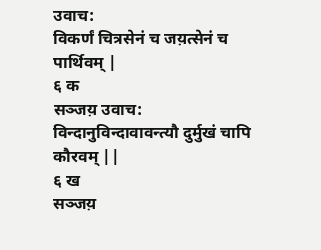उवाच:
विकर्णं चित्रसेनं च जय़त्सेनं च पार्थिवम् |
६ क
सञ्जय़ उवाच:
विन्दानुविन्दावावन्त्यौ दुर्मुखं चापि कौरवम् ||
६ ख
सञ्जय़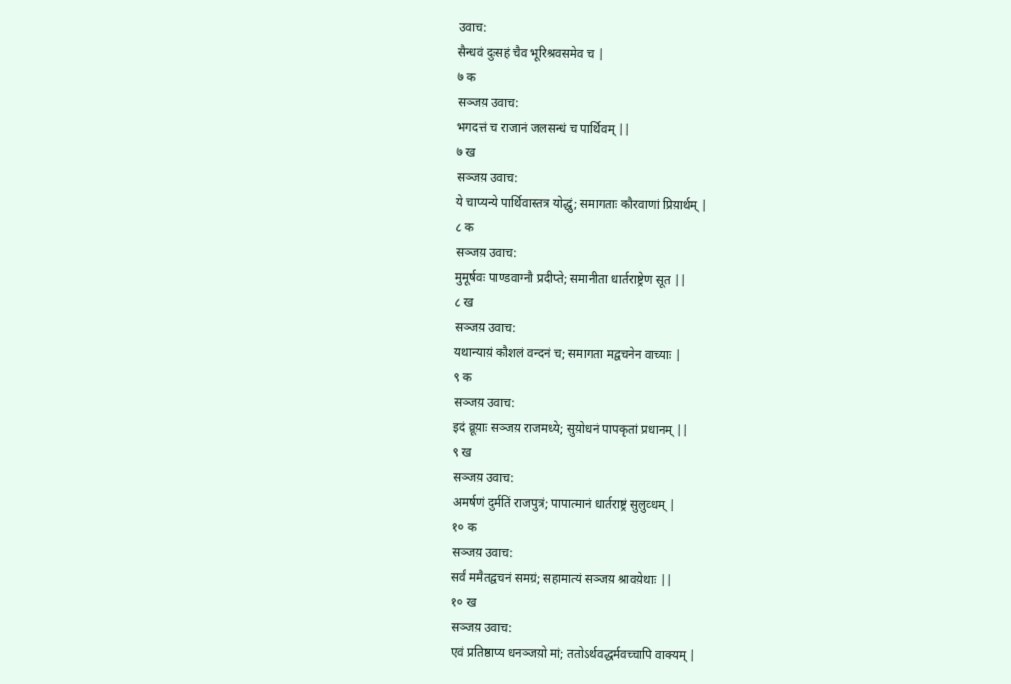उवाच:
सैन्धवं दुःसहं चैव भूरिश्रवसमेव च |
७ क
सञ्जय़ उवाच:
भगदत्तं च राजानं जलसन्धं च पार्थिवम् ||
७ ख
सञ्जय़ उवाच:
ये चाप्यन्ये पार्थिवास्तत्र योद्धुं; समागताः कौरवाणां प्रिय़ार्थम् |
८ क
सञ्जय़ उवाच:
मुमूर्षवः पाण्डवाग्नौ प्रदीप्ते; समानीता धार्तराष्ट्रेण सूत ||
८ ख
सञ्जय़ उवाच:
यथान्याय़ं कौशलं वन्दनं च; समागता मद्वचनेन वाच्याः |
९ क
सञ्जय़ उवाच:
इदं व्रूय़ाः सञ्जय़ राजमध्ये; सुय़ोधनं पापकृतां प्रधानम् ||
९ ख
सञ्जय़ उवाच:
अमर्षणं दुर्मतिं राजपुत्रं; पापात्मानं धार्तराष्ट्रं सुलुव्धम् |
१० क
सञ्जय़ उवाच:
सर्वं ममैतद्वचनं समग्रं; सहामात्यं सञ्जय़ श्रावय़ेथाः ||
१० ख
सञ्जय़ उवाच:
एवं प्रतिष्ठाप्य धनञ्जय़ो मां; ततोऽर्थवद्धर्मवच्चापि वाक्यम् |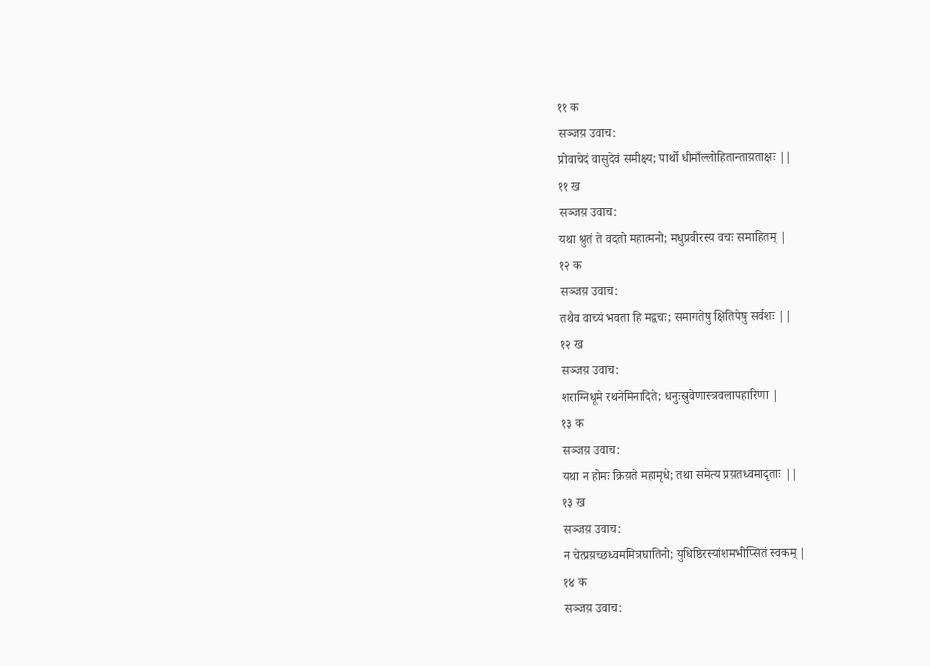११ क
सञ्जय़ उवाच:
प्रोवाचेदं वासुदेवं समीक्ष्य; पार्थो धीमाँल्लोहितान्ताय़ताक्षः ||
११ ख
सञ्जय़ उवाच:
यथा श्रुतं ते वदतो महात्मनो; मधुप्रवीरस्य वचः समाहितम् |
१२ क
सञ्जय़ उवाच:
तथैव वाच्यं भवता हि मद्वचः; समागतेषु क्षितिपेषु सर्वशः ||
१२ ख
सञ्जय़ उवाच:
शराग्निधूमे रथनेमिनादिते; धनुःस्रुवेणास्त्रवलापहारिणा |
१३ क
सञ्जय़ उवाच:
यथा न होमः क्रिय़ते महामृधे; तथा समेत्य प्रय़तध्वमादृताः ||
१३ ख
सञ्जय़ उवाच:
न चेत्प्रय़च्छध्वममित्रघातिनो; युधिष्ठिरस्यांशमभीप्सितं स्वकम् |
१४ क
सञ्जय़ उवाच: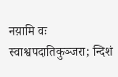नय़ामि वः स्वाश्वपदातिकुञ्जरा; न्दिशं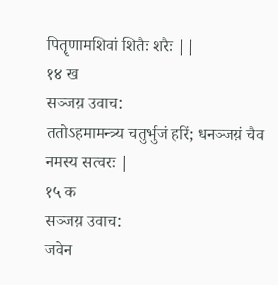पितॄणामशिवां शितैः शरैः ||
१४ ख
सञ्जय़ उवाच:
ततोऽहमामन्त्र्य चतुर्भुजं हरिं; धनञ्जय़ं चैव नमस्य सत्वरः |
१५ क
सञ्जय़ उवाच:
जवेन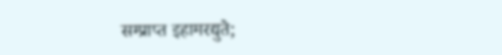सम्प्राप्त इहामरद्युते;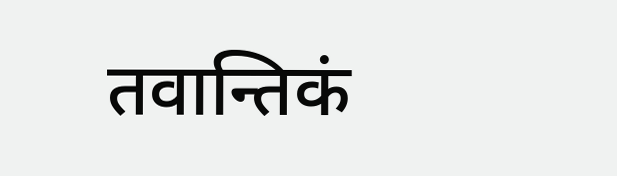तवान्तिकं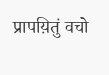प्रापय़ितुं वचो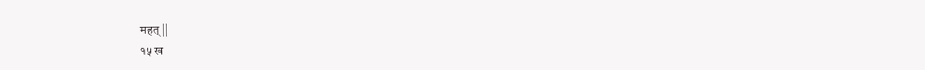महत् ||
१५ ख